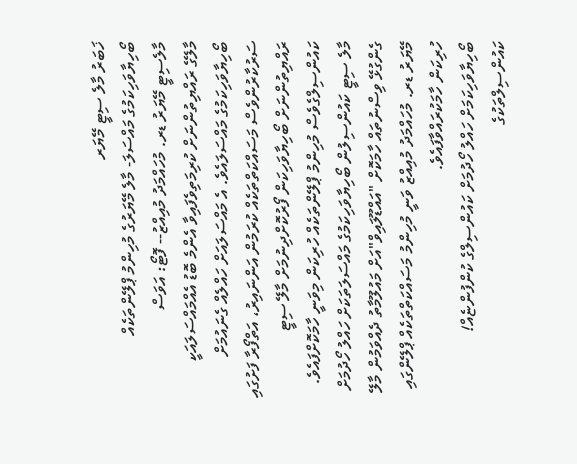ޚަބަރު މާލެ ސިޓީ މޭޔަރ
ބޯހިޔާވަހިކަމުގެ މައްސަލަ- މާލެ މޭޔަރުގެ މުހިންމު ޕްލޭންތަކެއް
މާލެސިޓީ މޭޔަރު ޑރ. މުހައްމަދު މުއިއްޒު-- ފޮޓޯ: އަވަސް
މާލޭގެ ރައްޔިތުންނަށް ކުރިމަތިވެފައިވާ އެންމެ ބޮޑު އެއްމައްސަލައަކީ ބޯހިޔާވަހިކަމުގެ މައްސަލައެވެ. އެ މައްސަލައަށް ހައްލެއް ގެނައުމަށް ސަރުކާރުންވެސް މަސައްކަތްތަކެއް ކުރަމުން އަންނައިރު، އަތްފޯރާ ފަށުގައި ރައްޔިތުންނަށް ބޯހިޔާވަހިކަން ފޯރުކޮށްދިނުމަށް މާލޭ ސިޓީ ކައުންސިލްގެވެސް މުހިންމު ޕްލޭންތަކެއް ހުރިކަން މިވަނީ ހާމަކޮށްފައެވެ.
މާލެ ސިޓީ ކައުންސިލުން ބޯހިޔާވަހިކަމުގެ މައްސަލަތަކަށް ހައްލު ހޯދުމަށް ގެންގުޅޭ ވިސްނުތައް ހާމަކޮށް "އައްޑޫލައިވް"އަށް މައުލޫމާތު ދެއްވަމުން މާލޭ މޭޔަރު ޑރ. މުހައްމަދު މުއިއްޒު ވަނީ މުހިންމު މަސައްކަތްތަކެއް ޕްލޭންގައި ހުރިކަން ހާމަކުރައްވާފައެވެ.
ބޯހިޔާވަހިކަމަށް ހައްލު ހޯދުމަށް ކައުންސިލްގެ ކުންފުންޏެއް!
ކައުންސިލްތަކުގެ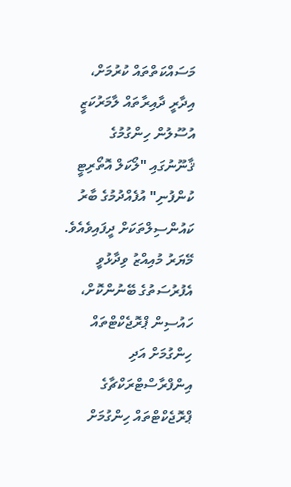މަސައްކަތްތައް ކުރުމަށް، އިދާރީ ދާއިރާތައް ލާމަރުކަޒީ އުސޫލުން ހިންގުމުގެ ޤާނޫނުގައި "ލޯކަލް އޮތޯރިޓީ ކުންފުނި" އުފެއްދުމުގެ ބާރު ކައުންސިލްތަކަށް ދީފައިވެއެވެ.
މޭޔަރު މުއިއްޒު ވިދާޅުވީ އެފުރުސަތުގެ ބޭނުންކޮށް، ހައުސިން ޕްރޮޖެކްޓްތައް ހިންގުމަށް އަދި އިންފްރާސްޓްރަކްޗާގެ ޕްރޮޖެކްޓްތައް ހިންގުމަށް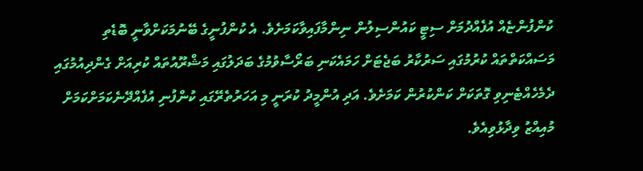ކުންފުންޏެއް އުފެއްދުމަށް ސިޓީ ކައުންސިލުން ނިންމާފައިވާކަމަށެވެ. އެ ކުންފުނީގެ ބޭނުމަކަށްވާނީ ބޮޑެތި މަސައްކަތްތައް ކުރުމުގައި ސަރުކާރު ބަޖެޓަށް ހަމައެކަނި ބަރޯސާވުމުގެ ބަދަލުގައި މަޝްރޫއުތައް ކުރިއަށް ގެންދިއުމުގައި ދެމެހެއްޓެނިވި ގޮތަކަށް ކަންކުރުން ކަމަށެވެ. އަދި އުންމީދު ކުރަނީ މި އަހަރުތެރޭގައި ކުންފުނި އުފެއްދޭނެކަމަށްކަމަށް މުއިއްޒު ވިދާޅުވިއެވެ.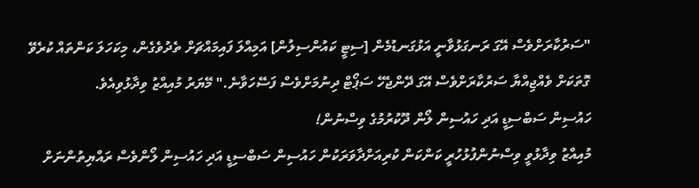"ސަރުކާރަށްވެސް އޭގަ ރަނގަޅުވާނީ އަޅުގަނޑުމެން [ސިޓީ ކައުންސިލުން] އަމިއްލަ ފައިމައްޗަށް ތެދުވެގެން، މިކަހަލަ ކަންތައް ކުރެވޭ ގޮތަކަށް ވެއްޖިއްޔާ ސަރުކާރަށްވެސް އޭގަ ދޭންޖެހޭ ސަޕޯޓް ދިނުމަށްވެސް ފަސޭހަވާނެ." މޭޔަރު މުއިއްޒު ވިދާޅުވިއެވެ.
ހައުސިން ސަބްސިޑީ އަދި ހައުސިން ލޯން ދޫކުރުމުގެ ވިސްނުން!
މުއިއްޒު ވިދާޅުވީ ވިސްނުންފުޅުހުރީ ކަންކަން ކުރިއަށްދާވަރަކުން ހައުސިން ސަބްސިޑީ އަދި ހައުސިން ލޯންވެސް ރައްޔިތުންނަށް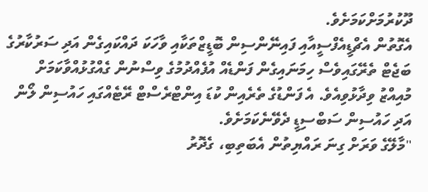ދޫކުރުމަށްކަމަށެވެ.
އެގޮތުން އެޗްޑީއެފްސީއާއި ފައިނޭންސިން ބޮޑީޒްތަކާއި ވާހަކަ ދައްކައިގެން އަދި ސަރުކާރުގެ ބަޖެޓް ތެރޭގައިވެސް ހިމަނައިގެން ފަންޑެއް އުފެއްދުމުގެ ވިސްނުން ގެއްގުޅުއްވާކަމަށް މުއިއްޒު ވިދާޅުވިއެވެ. އެ ފަންޑުގެ ތެރެއިން ކުޑަ އިންޓްރެސްޓް ރޭޓެއްގައި ހައުސިން ލޯން އަދި ހައުސިން ސަބްސިޑީ ދެވޭނެކަމަށެވެ.
"މާލޭގެ ވަރަށް ގިނަ ރައްޔިތުން އެބަތިބި، ގެދޮރު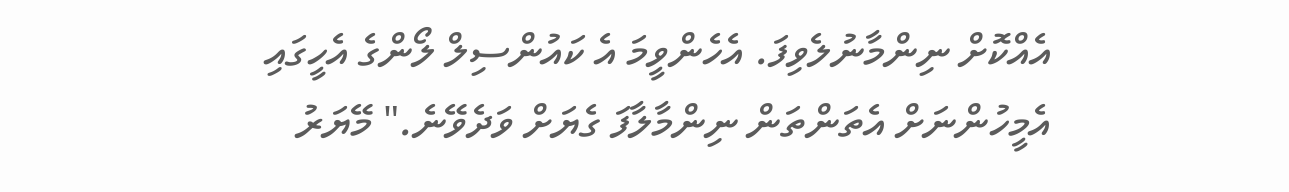އެއްކޮށް ނިންމާނުލެވިފަ. އެހެންވީމަ އެ ކައުންސިލް ލޯންގެ އެހީގައި އެމީހުންނަށް އެތަންތަން ނިންމާލާފަ ގެޔަށް ވަދެވޭނެ." މޭޔަރު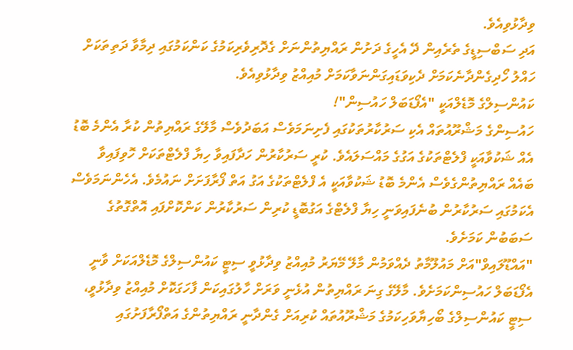ވިދާޅުވިއެވެ.
އަދި ސަބްސިޑީގެ ތެރެއިން ދޭ އެހީގެ ދަށުން ރައްޔިތުންނަށް ގެދޮރިވެރިކަމުގެ ކަންކަމުގައި ދިމާވާ ދަތިތަކަށް ހައްލު ހޯދިގެންދާނެކަމަށް ދެކިވަޑައިގަންނަވާކަމަށް މުއިއްޒު ވިދާޅުވިއެވެ.
ކައުންސިލްގެ މޮޑެލްއަކީ "އެފޯޑަބަލް ހައުސިން"!
ހައުސިންގެ މަޝްރޫއުތައް އެކި ސަރުކާރުތަކުގައި ފެށިނަމަވެސް އަބަދުވެސް މާލޭގެ ރައްޔިތުން ކުރާ އެންމެ ބޮޑު އެއް ޝަކުވާއަކީ ފްލެޓްތަކުގެ އަގުގެ މައްސަލައެވެ. ކުރީ ސަރުކާރުން ހަދާފައިވާ ހިޔާ ފްލެޓްތަކަށް ހޮވިފައިވާ ބައެއް ރައްޔިތުންގެވެސް އެންމެ ބޮޑު ޝަކުވާއަކީ އެ ފްލެޓްތަކުގެ އަގު އަތް ފޯރާފަށަށް ނައުމެވެ. އެހެންނަމަވެސް އެކަމުގައި ސަރުކާރުން ބުނެފައިވަނީ ހިޔާ ފްލެޓްގެ އަގުބޮޑީ ކުރިން ސަރުކާރުން ކަންކޮށްފައި އޮތްގޮތުގެ ސަބަބުން ކަމަށެވެ.
"އައްޑޫލައިވް"އަށް މައުލޫމާތު ދެއްވަމުން މާލޭ މޭޔަރު މުއިއްޒު ވިދާޅުވީ ސިޓީ ކައުންސިލްގެ މޮޑެލްއަކަށް ވާނީ އެފޯޑަބަލް ހައުސިންކަމަށެވެ. މާލޭގެ ގިނަ ރައްޔިތުން އުޅެނީ ވަރަށް ހާލުގައިކަން ފާހަގަކޮށް މުއިއްޒު ވިދާޅުވީ، ސިޓީ ކައުންސިލްގެ ބޯހިޔާވަހިކަމުގެ މަޝްރޫއުތައް ކުރިއަށް ގެންދާނީ ރައްޔިތުންގެ އަތްފޯރާފަށުގައި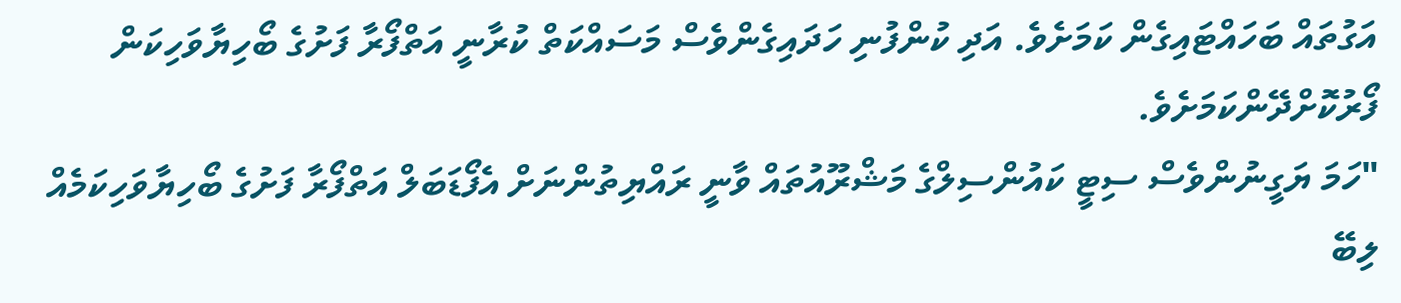އަގުތައް ބަހައްޓައިގެން ކަމަށެވެ. އަދި ކުންފުނި ހަދައިގެންވެސް މަސައްކަތް ކުރާނީ އަތްފޯރާ ފަށުގެ ބޯހިޔާވަހިކަން ފޯރުކޮށްދޭންކަމަށެވެ.
"ހަމަ ޔަގީނުންވެސް ސިޓީ ކައުންސިލްގެ މަޝްރޫއުތައް ވާނީ ރައްޔިތުންނަށް އެފޯޑަބަލް އަތްފޯރާ ފަށުގެ ބޯހިޔާވަހިކަމެއް ލިބޭ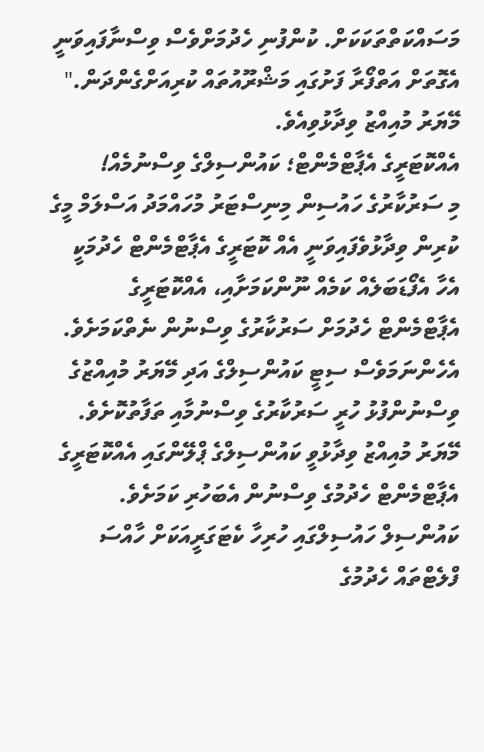މަސައްކަތްތަކަކަށް. ކުންފުނި ހެދުމަށްވެސް ވިސްނާފައިވަނީ އެގޮތަށް އަތްފޯރާ ފަށުގައި މަޝްރޫއުތައް ކުރިއަށްގެންދަން." މޭޔަރު މުއިއްޒު ވިދާޅުވިއެވެ.
އެއްކޮޓަރީގެ އެޕާޓްމެންޓް؛ ކައުންސިލްގެ ވިސްނުމެއް!
މި ސަރުކާރުގެ ހައުސިން މިނިސްޓަރު މުހައްމަދު އަސްލަމް މީގެ ކުރިން ވިދާޅުވެފައިވަނީ އެއް ކޮޓަރީގެ އެޕާޓްމެންޓް ހެދުމަކީ އެހާ އެފޯޑަބަލެއް ކަމެއް ނޫންކަމަށާއި، އެއްކޮޓަރީގެ އެޕާޓްމެންޓް ހެދުމަށް ސަރުކާރުގެ ވިސްނުން ނެތްކަމަށެވެ. އެހެންނަމަވެސް ސިޓީ ކައުންސިލްގެ އަދި މޭޔަރު މުއިއްޒުގެ ވިސްނުންފުޅު ހުރީ ސަރުކާރުގެ ވިސްނުމާއި ތަފާތުކޮށެވެ.
މޭޔަރު މުއިއްޒު ވިދާޅުވީ ކައުންސިލްގެ ޕްލޭންގައި އެއްކޮޓަރީގެ އެޕާޓްމެންޓް ހެދުމުގެ ވިސްނުން އެބަހުރި ކަމަށެވެ. ކައުންސިލް ހައުސިލްގައި ހުރިހާ ކެޓަގަރީއަކަށް ހާއްސަ ފްލެޓްތައް ހެދުމުގެ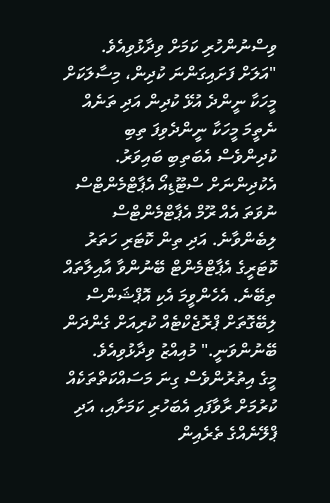ވިސްނުންހުރި ކަމަށް ވިދާޅުވިއެވެ.
"އަލަށް ފަށައިގަންނަ ކުދިން، މިސާލަކަށް މީހަކާ ނީންދެ އުޅޭ ކުދިން އަދި ތަނެއް ނެތީމަ މީހަކާ ނީންދެވިފަ ތިބި ކުދިންވެސް އެބަތިބި ބައިވަރު. އެކުދިންނަށް ސްޓޫޑިއޯ އެޕާޓްމެންޓްސް ނުވަތަ އެއް ރޫމް އެޕާޓްމެންޓްސް ލިބެންވާނެ. އަދި ތިން ކޮޓަރި ހަތަރު ކޮޓަރީގެ އެޕާޓްމެންޓް ބޭނުންވާ އާއިލާތައް ތިބޭނެ. އެހެންވީމަ އެކި އޮޕްޝަންސް ލިބޭގޮތަށް ޕްރޮޖެކްޓެއް ކުރިއަށް ގެންދަން ބޭނުންވަނީ." މުއިއްޒު ވިދާޅުވިއެވެ.
މީގެ އިތުރުންވެސް ގިނަ މަސައްކަތްތަކެއް ކުރުމަށް ރާވާފައި އެބަހުރި ކަމަށާއި، އަދި ޕްލޭނެއްގެ ތެރެއިން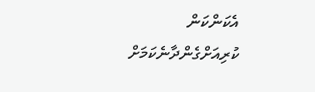އެކަންކަން ކުރިއަށްގެންދާނެކަމަށް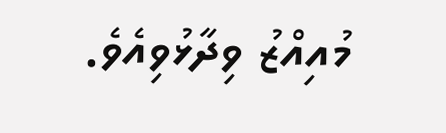މުއިއްޒު ވިދާޅުވިއެވެ.